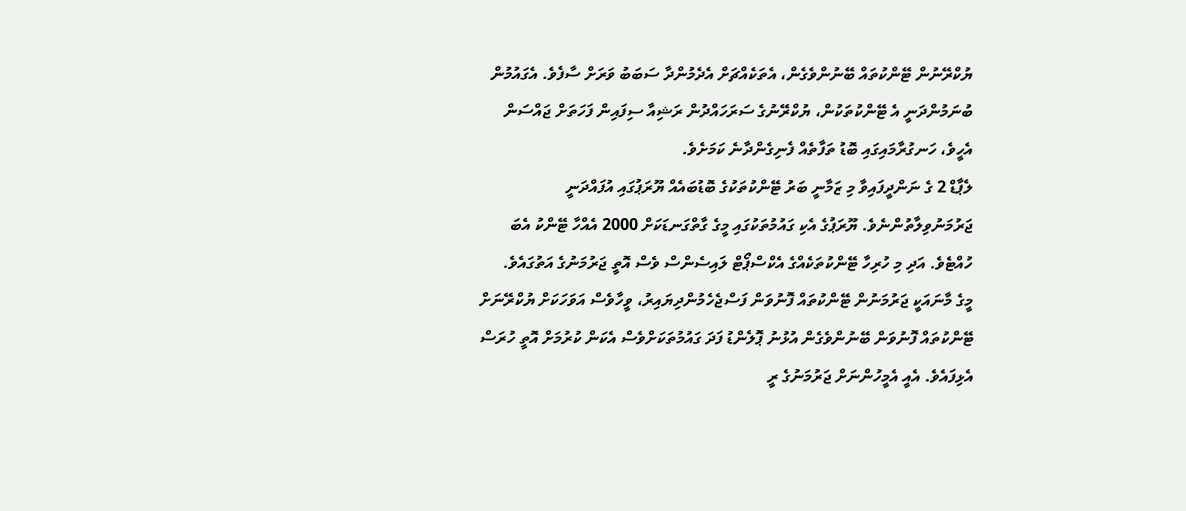ޔުކްރޭނުން ޓޭންކުތައް ބޭނުންވެގެން، އެތަކެއްޗަށް އެދެމުންދާ ސަބަބު ވަރަށް ސާފެވެ. އެގައުމުން ބުނަމުންދަނީ އެ ޓޭންކުތަކުން، ޔުކްރޭނުގެ ސަރަހައްދުން ރަޝިއާ ސިފައިން ފަހަތަށް ޖައްސަން އެހީވެ، ހަނގުރާމައިގައި ބޮޑު ތަފާތެއް ފެނިގެންދާނެ ކަމަށެވެ.
ލެޕާޑް 2 ގެ ނަންދީފައިވާ މި ޒަމާނީ ބަރު ޓޭންކުތަކުގެ ބޮޑުބައެއް ޔޫރަޕުގައި އުފައްދަނީ ޖަރުމަނުވިލާތުންނެވެ. ޔޫރަޕުގެ އެކި ގައުމުތަކުގައި މީގެ ގާތްގަނޑަކަށް 2000 އެއްހާ ޓޭންކު އެބަ ހުއްޓެވެ. އަދި މި ހުރިހާ ޓޭންކުތަކެއްގެ އެކްސްޕޯޓް ލައިސެންސް ވެސް އޮތީ ޖަރުމަނުގެ އަތުގައެވެ.
މީގެ މާނައަކީ ޖަރުމަނުން ޓޭންކުތައް ފޮނުވަން ފަސްޖެހެމުންދިޔައިރު، ވީހާވެސް އަވަހަކަށް ޔުކްރޭނަށް ޓޭންކުތައް ފޮނުވަން ބޭނުންވެގެން އުޅުނު ޕޮލެންޑު ފަދަ ގައުމުތަކަށްވެސް އެކަން ކުރުމަށް އޮތީ ހުރަސް އެޅިފައެވެ. އެއީ އެމީހުންނަށް ޖަރުމަނުގެ ރީ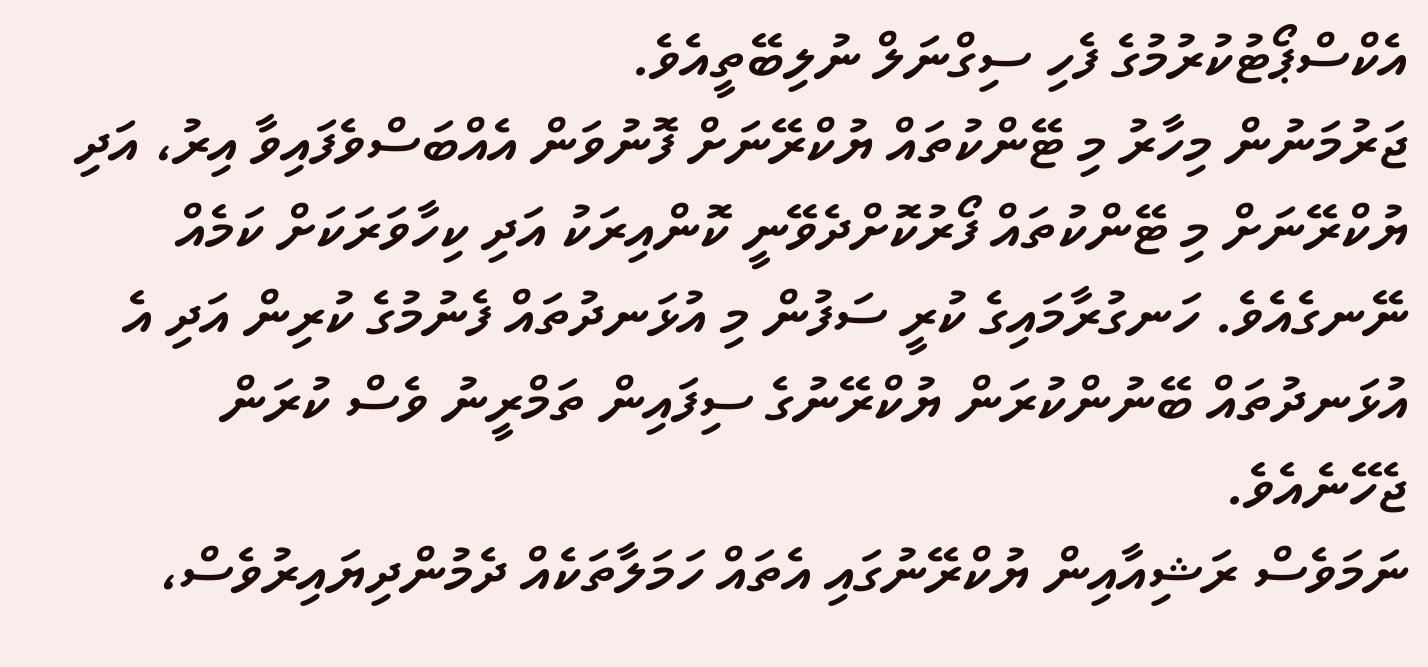އެކްސްޕޯޓުކުރުމުގެ ފެހި ސިގްނަލް ނުލިބޭތީއެވެ.
ޖަރުމަނުން މިހާރު މި ޓޭންކުތައް ޔުކްރޭނަށް ފޮނުވަން އެއްބަސްވެފައިވާ އިރު، އަދި ޔުކްރޭނަށް މި ޓޭންކުތައް ފޯރުކޮށްދެވޭނީ ކޮންއިރަކު އަދި ކިހާވަރަކަށް ކަމެއް ނޭނގެއެވެ. ހަނގުރާމައިގެ ކުރީ ސަފުން މި އުޅަނދުތައް ފެނުމުގެ ކުރިން އަދި އެ އުޅަނދުތައް ބޭނުންކުރަން ޔުކްރޭނުގެ ސިފައިން ތަމްރީނު ވެސް ކުރަން ޖެހޭނެއެވެ.
ނަމަވެސް ރަޝިއާއިން ޔުކްރޭނުގައި އެތައް ހަމަލާތަކެއް ދެމުންދިޔައިރުވެސް،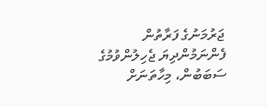ޖަރުމަނުގެ ފަރާތުން ފެންނަމުންދިޔަ ޖެހިލުންވުމުގެ ސަބަބުން، މިހާތަނަށް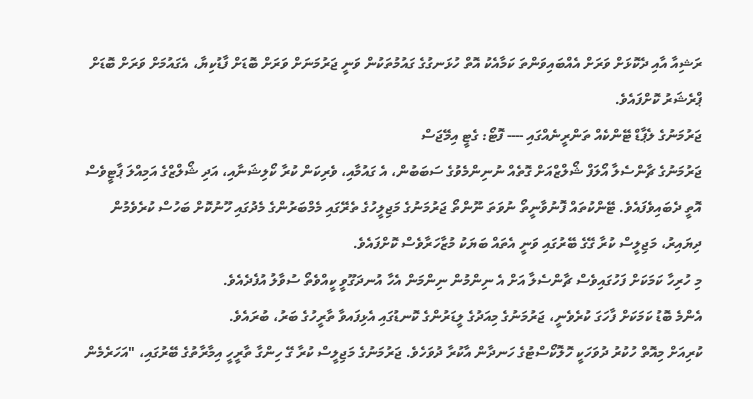ރަޝިއާ އާއި ދެކޮޅަށް ވަރަށް އެއްބައިވަންތަ ކަމާއެކު އޮތް ހުޅަނގުގެ ގައުމުތަކުން ވަނީ ޖަރުމަނަށް ވަރަށް ބޮޑަށް ފާޑުކިޔާ، އެގައުމަށް ވަރަށް ބޮޑަށް ޕްރެޝަރު ކޮށްފައެވެ.
ޖަރުމަނުގެ ލެޕާޑް ޓޭންކެއް ތަންރީނެއްގައި ---- ފޮޓޯ: ގެޓީ އިމޭޖަސް
ޖަރުމަނުގެ ޗާންސެލާ އޯލަފް ޝޯލްޒްއަށް ގޮތެއް ނުނިންމެވުގެ ސަބަބުން، އެ ގައުމާއި، ވެރިކަން ކުރާ ކޯލިޝަނާއި، އަދި ޝޯލްޒްގެ އަމިއްލަ ޕާޓީވެސް އޮތީ ދެބައިވެފައެވެ. ޓޭންކުތައް ފޮނުވާނީތޯ ނުވަތަ ނޫންތޯ ޖަރުމަނުގެ މަޖިލީހުގެ ތެރޭގައި މެމްބަރުންގެ މެދުގައި ހޫނުކޮށް ބަހުސް ކުރެވެމުން ދިޔައިރު، މަޖިލީސް ކުރާ ގޭގެ ބޭރުގައި ވަނީ އެތައް ބަޔަކު މުޒާހަރާވެސް ކޮށްފައެވެ.
މި ހުރިހާ ކަމަކަށް ފަހުގައިވެސް ޗާންސެލާ އަށް އެ ނިންމުން ނިންމަން އެހާ އުނދަގޫވީ ކީއްވެތޯ ސުވާލު އުފެދެއެވެ.
އެންމެ ބޮޑު ކަމަކަށް ފާހަގަ ކުރެވެނީ، ޖަރުމަނުގެ މިއަދުގެ ލީޑަރުންގެ ކޮނޑުގައި އެޅިފައވާ ތާރީހުގެ ބަރު، ބުރައެވެ.
ކުރިއަށް މިއޮތް ހުކުރު ދުވަހަކީ ހޮލޮކޯސްޓުގެ ހަނދާން އާކުރާ ދުވަހެވެ. ޖަރުމަނުގެ މަޖިލީސް ކުރާ ގޭ ހިންގާ ތާރީހީ އިމާރާތުގެ ބޭރުގައި، "އަހަރެމެން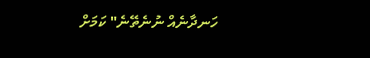ހަނދާނެއް ނުނެތޭނެ" ކަމަށް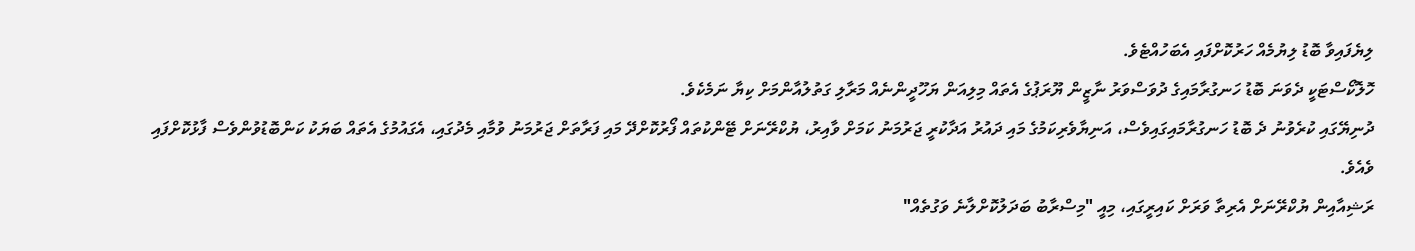ލިޔެފައިވާ ބޮޑު ލިޔުމެއް ހަރުކޮށްފައި އެބަހުއްޓެވެ.
ހޮލޮކޯސްޓަކީ ދެވަނަ ބޮޑު ހަނގުރާމައިގެ ދުވަސްވަރު ނާޒީން ޔޫރަޕުގެ އެތައް މިލިއަން ޔަހޫދީންނެއް މަރާލި ގަތުލުއާންމަށް ކިޔާ ނަމެކެވެ.
ދުނިޔޭގައި ކުރެވުނު ދެ ބޮޑު ހަނގުރާމައިގައިވެސް، އަނިޔާވެރިކަމުގެ މައި ދައުރު އަދާކުރީ ޖަރުމަނު ކަމަށް ވާއިރު، ޔުކްރޭނަށް ޓޭންކުތައް ފޯރުކޮށްދޭ މައި ފަރާތަށް ޖަރުމަނު ވުމާއި މެދުގައި، އެގައުމުގެ އެތައް ބަޔަކު ކަންބޮޑުވުންވެސް ފާޅުކޮށްފައި ވެއެވެ.
ރަޝިއާއިން ޔުކްރޭނަށް އެރިތާ ވަރަށް ކައިރީގައި، މިއީ "މިސްރާބު ބަދަލުކޮށްލާނެ ވަގުތެއް"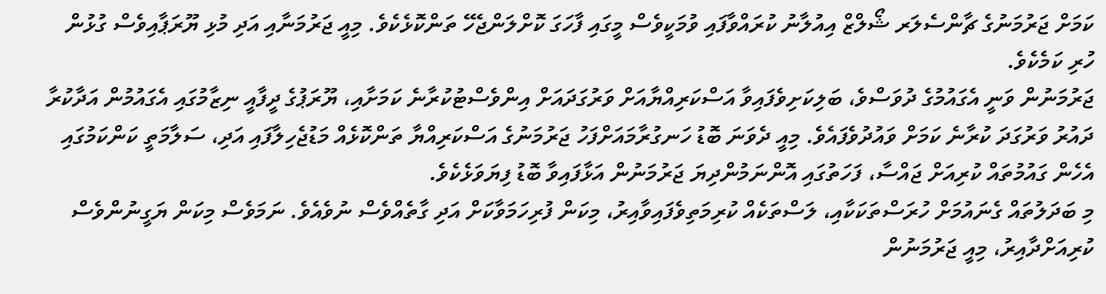ކަމަށް ޖަރުމަނުގެ ޗާންސެލަރ ޝޯލްޒް އިއުލާނު ކުރައްވާފައި ވުމަކީވެސް މީގައި ފާހަގަ ކޮށްލަންޖެހޭ ތަންކޮޅެކެވެ. މިއީ ޖަރުމަނާއި އަދި މުޅި ޔޫރަޕާއިވެސް ގުޅުން ހުރި ކަމެކެވެ.
ޖަރުމަނުން ވަނީ އެގައުމުގެ ދުވަސްވެ، ބަލިކަށިވެފައިވާ އަސްކަރިއްޔާއަށް ވަރުގަދައަށް އިންވެސްޓުކުރާނެ ކަމަށާއި، ޔޫރަޕުގެ ދީފާއީ ނިޒާމުގައި އެގައުމުން އަދާކުރާ ދައުރު ވަރުގަދަ ކުރާނެ ކަމަށް ވައުދުވެފައެވެ. މިއީ ދެވަނަ ބޮޑު ހަނގުރާމައަށްފަހު ޖަރުމަނުގެ އަސްކަރިއްޔާ ތަންކޮޅެއް މަޑުޖެހިލާފައި އަދި، ސަލާމަތީ ކަންކަމުގައި އެހެން ގައުމުތައް ކުރިއަށް ޖައްސާ، ފަހަތުގައި އޮންނަމުންދިޔަ ޖަރުމަނުން އަޅާފައިވާ ބޮޑު ފިޔަވަޅެކެވެ.
މި ބަދަލުތައް ގެނައުމަށް ހުރަސްތަކަކާއި، ލަސްތަކެއް ކުރިމަތިވެފައިވާއިރު، މިކަން ފުރިހަމަވާކަށް އަދި ގާތެއްވެސް ނުވެއެވެ. ނަމަވެސް މިކަން ޔަގީނުންވެސް ކުރިއަށްދާއިރު، މިއީ ޖަރުމަނުން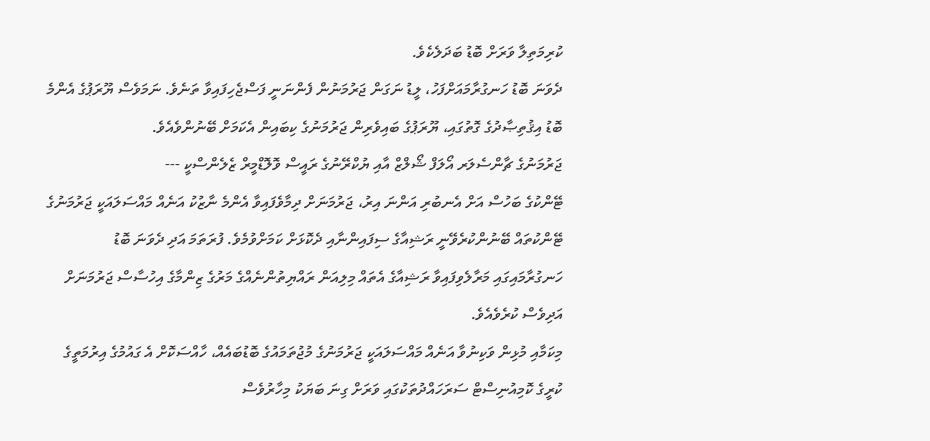ކުރިމަތިލާ ވަރަށް ބޮޑު ބަދަލެކެވެ.
ދެވަނަ ބޮޑު ހަނގުރާމައަށްފަހު، ލީޑު ނަގަން ޖަރުމަނުން ފެންނަނީ ފަސްޖެހިފައިވާ ތަނެވެ. ނަމަވެސް ޔޫރަޕުގެ އެންމެ ބޮޑު އިޤުތިޞާދުގެ ގޮތުގައި، ޔޫރަޕުގެ ބައިވެރިން ޖަރުމަނުގެ ކިބައިން އެކަމަށް ބޭނުންވެއެވެ.
ޖަރުމަނުގެ ޗާންސެލަރ އޯލަފް ޝޯލްޒް އާއި ޔުކްރޭނުގެ ރައީސް ވޮލޮޑްމީރް ޒެލެންސްކީ ---
ޓޭންކުގެ ބަހުސް އަށް އެނބުރި އަންނަ އިރު، ޖަރުމަނަށް ދިމާވެފައިވާ އެންމެ ނާޒުކު އަނެއް މައްސަލައަކީ ޖަރުމަނުގެ ޓޭންކުތައް ބޭނުންކުރެވޭނީ ރަޝިއާގެ ސިފައިންނާއި ދެކޮޅަށް ކަމަށްވުމެވެ. ފުރަތަމަ އަދި ދެވަނަ ބޮޑު ހަނގުރާމައިގައި މަރާލެވިފައިވާ ރަޝިއާގެ އެތައް މިލިއަން ރައްޔިތުންނެއްގެ މަރުގެ ޒިންމާގެ އިހުސާސް ޖަރުމަނަށް އަދިވެސް ކުރެވެއެވެ.
މިކަމާއި މުޅިން ވަކިނުވާ އަނެއް މައްސަލައަކީ ޖަރުމަނުގެ މުޖުތަމައުގެ ބޮޑުބައެއް، ހާއްސަކޮށް އެ ގައުމުގެ އިރުމަތީގެ ކުރީގެ ކޮމިއުނިސްޓް ސަރަހައްދުތަކުގައި ވަރަށް ގިނަ ބަޔަކު މިހާރުވެސް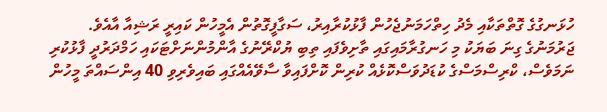ހުޅަނގުގެ ގޮތްތަކާއި މެދު ހިތްހަމަނުޖެހުން ފާޅުކުރާއިރު، ސަގާފީގޮތުން އެމީހުން ކައިރީ ރަޝިއާ އާއެވެ.
ޖަރުމަނުގެ ގިނަ ބަޔަކު މި ހަނގުރާމައިގައި ތާށިވެފައި ތިބި ޔުކްރޭނުގެ އާންމުންނަށްޓަކައި ހަމްދަރުދީ ފާޅުކުރި ނަމަވެސް، ކްރިސްމަސްގެ ކުޑަދުވަސްކޮޅެއް ކުރިން ކޮށްފައިވާ ސާވޭއެއްގައި ބައިވެރިވި 40 އިންސައްތަ މީހުން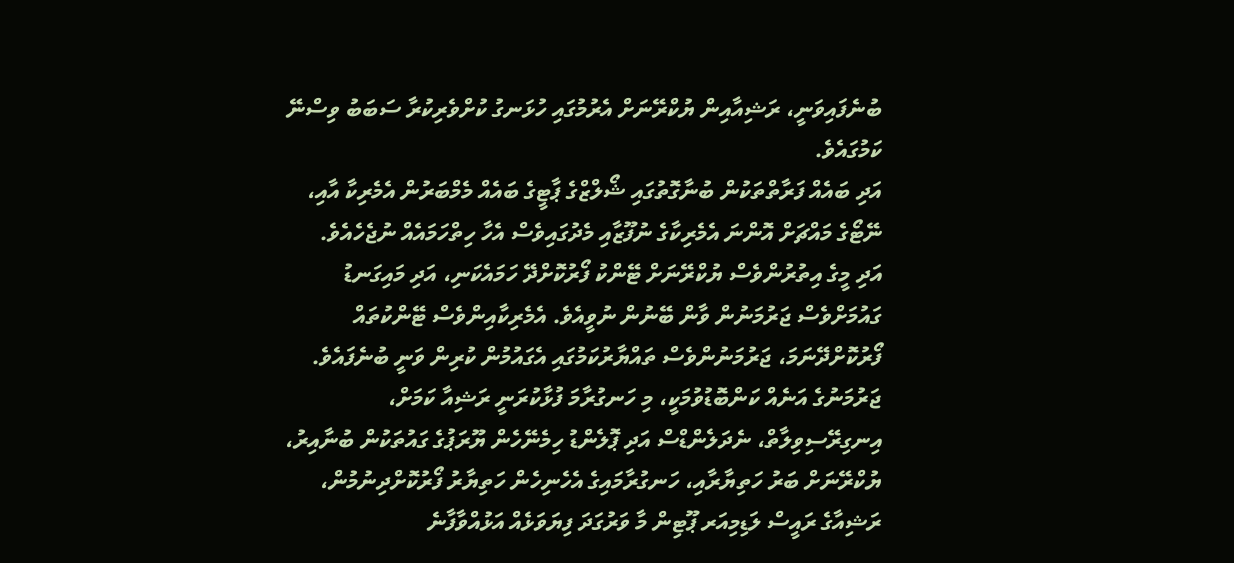ބުނެފައިވަނީ، ރަޝިއާއިން ޔުކްރޭނަށް އެރުމުގައި ހުޅަނގު ކުށްވެރިކުރާ ސަބަބު ވިސްނޭ ކަމުގައެވެ.
އަދި ބައެއް ފަރާތްތަކުން ބުނާގޮތުގައި ޝޯލްޒްގެ ޕާޓީގެ ބައެއް މެމްބަރުން އެމެރިކާ އާއި، ނޭޓޯގެ މައްޗަށް އޮންނަ އެމެރިކާގެ ނުފޫޒާއި މެދުގައިވެސް އެހާ ހިތްހަމައެއް ނުޖެހެއެވެ.
އަދި މީގެ އިތުރުންވެސް ޔުކްރޭނަށް ޓޭންކު ފޯރުކޮށްދޭ ހަމައެކަނި، އަދި މައިގަނޑު ގައުމަށްވެސް ޖަރުމަނުން ވާން ބޭނުން ނުވީއެވެ. އެމެރިކާއިންވެސް ޓޭންކުތައް ފޯރުކޮށްދޭނަމަ، ޖަރުމަނުންވެސް ތައްޔާރުކަމުގައި އެގައުމުން ކުރިން ވަނީ ބުނެފައެވެ.
ޖަރުމަނުގެ އަނެއް ކަންބޮޑުވުމަކީ، މި ހަނގުރާމަ ފުޅާކުރަނީ ރަޝިއާ ކަމަށް، އިނގިރޭސިވިލާތް، ނެދަލެންޑްސް އަދި ޕޮލެންޑު ހިމެނޭހެން ޔޫރަޕުގެ ގައުތަކުން ބުނާއިރު، ޔުކްރޭނަށް ބަރު ހަތިޔާރާއި، ހަނގުރާމައިގެ އެހެނިހެން ހަތިޔާރު ފޯރުކޮށްދިނުމުން، ރަޝިއާގެ ރައީސް ލަޑިމިއަރ ޕޫޓިން މާ ވަރުގަދަ ފިޔަވަޅެއް އަޅުއްވާފާނެ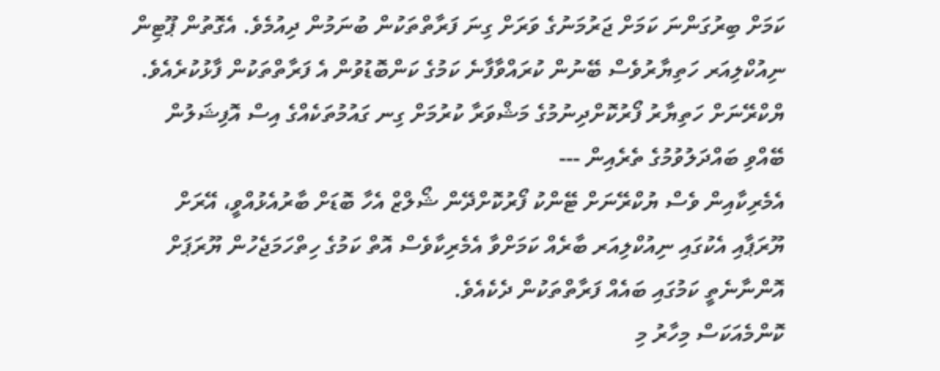ކަމަށް ބިރުގަންނަ ކަމަށް ޖަރުމަނުގެ ވަރަށް ގިނަ ފަރާތްތަކުން ބުނަމުން ދިއުމެވެ. އެގޮތުން ޕޫޓިން ނިއުކްލިއަރ ހަތިޔާރުވެސް ބޭނުން ކުރައްވާފާނެ ކަމުގެ ކަންބޮޑުވުން އެ ފަރާތްތަކުން ފާޅުކުރެއެވެ.
ޔްކްރޭނަށް ހަތިޔާރު ފޯރުކޮށްދިނުމުގެ މަޝްވަރާ ކުރުމަށް ގިނ ގައުމުތަކެއްގެ އިސް އޮފިޝަލުން ބޭއްވި ބައްދަލުވުމުގެ ތެރެއިން ---
އެމެރިކާއިން ވެސް ޔުކްރޭނަށް ޓޭންކު ފޯރުކޮށްދޭން ޝޯލްޒް އެހާ ބޮޑަށް ބާރުއެޅުއްވީ، އޭރަށް ޔޫރަޕާއި އެކުގައި ނިއުކްލިއަރ ބާރެއް ކަމަށްވާ އެމެރިކާވެސް އޮތް ކަމުގެ ހިތްހަމަޖެހުން ޔޫރަޕަށް އޮންނާނެތީ ކަމުގައި ބައެއް ފަރާތްތަކުން ދެކެއެވެ.
ކޮންމެއަކަސް މިހާރު މި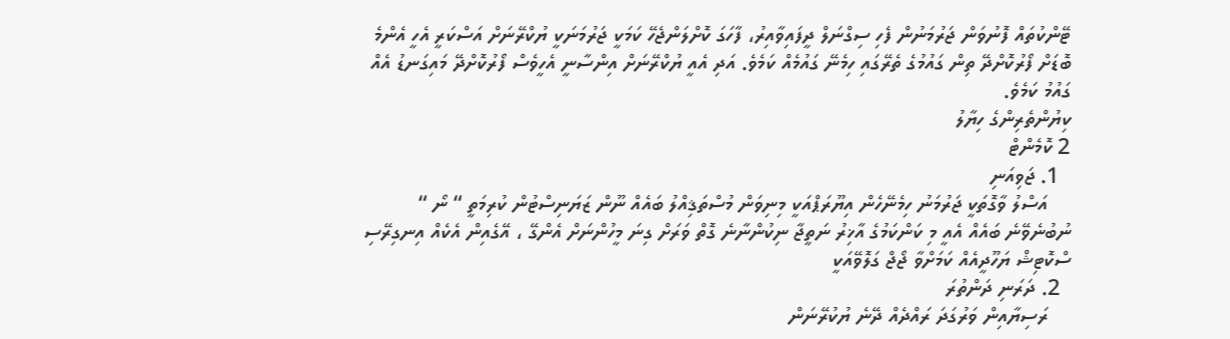ޓޭންކުތައް ފޮނުވަން ޖަރުމަނުން ފެހި ސިގްނަލް ދީފައިވާއިރު، ފާހަގަ ކޮށްލަންޖެހޭ ކަމަކީ ޖަރުމަނަކީ ޔުކްރޭނަށް އަސްކަރީ އެހީ އެންމެ ބޮޑަށް ފޯރުކޮށްދޭ ތިން ގައުމުގެ ތެރޭގައި ހިމެނޭ ގައުމެއް ކަމެވެ. އަދި އެއީ ޔުކްރޭނަށް އިންސާނީ އެހީވެސް ފޯރުކޮށްދޭ މައިގަނޑު އެއް ގައުމު ކަމެވެ.
ކިޔުންތެރިންގެ ހިޔާލު
2 ކޮމެންޓް
  1. ޖަވިއަނި
    އަސްލު ވާގޮތަކީ ޖަރުމަނު ހިމެނޭހެން އިޔޫރަޕްއަކީ މިނިވަން މުސްތަޤިއްލު ބައެއް ނޫން ޒަޔަނިސްޓުން ކުރިމަތީ “ ނޯ “ ނުބުނެވޭނެ ބައެއް އެއީ މި ކަންކަމުގެ އާޚިރު ނަތީޖާ ނިކުންނާނެ ގޮތް ވަރަށް ގިނަ މީހުންނަށް އެންގޭ ، އޭގެއިން އެކެއް އިނގިރޭސި ސްކޮޓިޝް ޔަހޫދީއެއް ކަމަށްވާ ޖޯޖް ގަލޮވޭއަކީ
  2. ދަރަނި ދަންތުރަ
    ރަސިޔާއިން ވަރުގަދަ ރައްދެއް ދޭނެ ޔުކުރޭނަން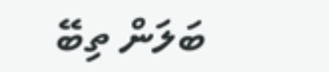ބަލަން ތިބޭ